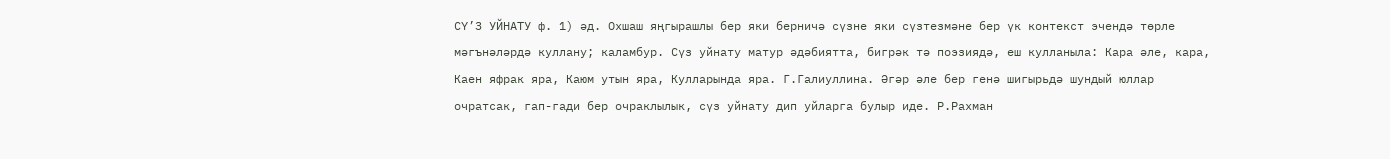СҮ’З УЙНАТУ ф. 1) әд. Охшаш яңгырашлы бер яки берничә сүзне яки сүзтезмәне бер үк контекст эчендә төрле мәгънәләрдә куллану; каламбур. Сүз уйнату матур әдәбиятта, бигрәк тә поэзиядә, еш кулланыла: Кара әле, кара, Каен яфрак яра, Каюм утын яра, Кулларында яра. Г.Галиуллина. Әгәр әле бер генә шигырьдә шундый юллар очратсак, гап-гади бер очраклылык, сүз уйнату дип уйларга булыр иде. Р.Рахман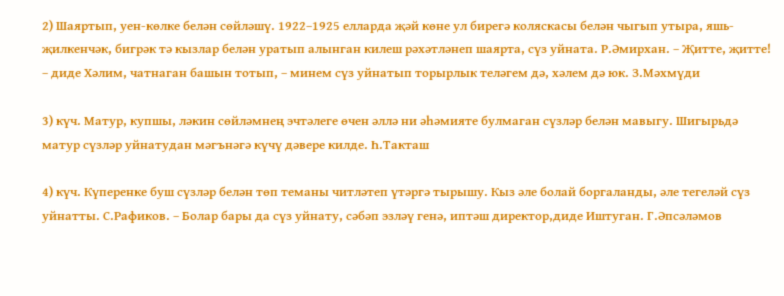2) Шаяртып, уен-көлке белән сөйләшү. 1922–1925 елларда җәй көне ул бирегә коляскасы белән чыгып утыра, яшь-җилкенчәк, бигрәк тә кызлар белән уратып алынган килеш рәхәтләнеп шаярта, сүз уйната. Р.Әмирхан. – Җитте, җитте! – диде Хәлим, чатнаган башын тотып, – минем сүз уйнатып торырлык теләгем дә, хәлем дә юк. З.Мәхмүди

3) күч. Матур, купшы, ләкин сөйләмнең эчтәлеге өчен әллә ни әһәмияте булмаган сүзләр белән мавыгу. Шигырьдә матур сүзләр уйнатудан мәгънәгә күчү дәвере килде. Һ.Такташ

4) күч. Күперенке буш сүзләр белән төп теманы читләтеп үтәргә тырышу. Кыз әле болай боргаланды, әле тегеләй сүз уйнатты. С.Рафиков. – Болар бары да сүз уйнату, сәбәп эзләү генә, иптәш директор,диде Иштуган. Г.Әпсәләмов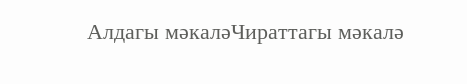Алдагы мәкаләЧираттагы мәкалә